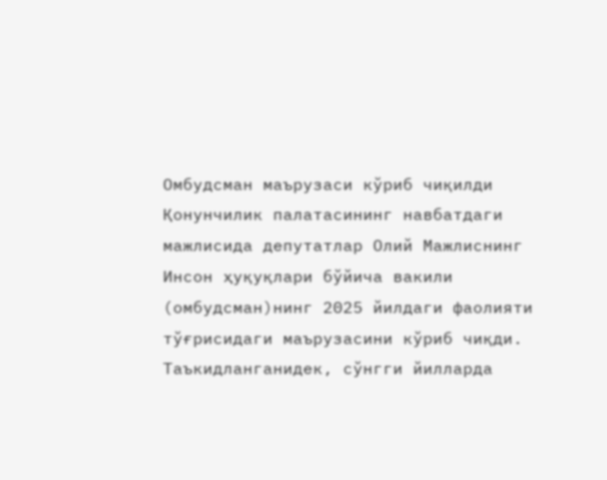Омбудсман маърузаси кўриб чиқилди
Қонунчилик палатасининг навбатдаги мажлисида депутатлар Олий Мажлиснинг Инсон ҳуқуқлари бўйича вакили (омбудсман)нинг 2025 йилдаги фаолияти тўғрисидаги маърузасини кўриб чиқди.
Таъкидланганидек, сўнгги йилларда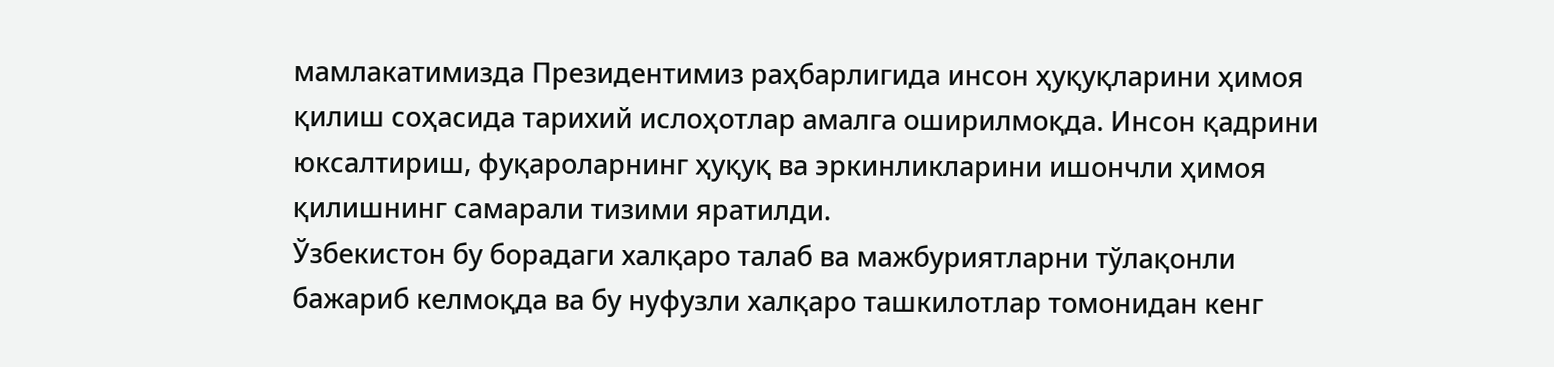мамлакатимизда Президентимиз раҳбарлигида инсон ҳуқуқларини ҳимоя қилиш соҳасида тарихий ислоҳотлар амалга оширилмоқда. Инсон қадрини юксалтириш, фуқароларнинг ҳуқуқ ва эркинликларини ишончли ҳимоя қилишнинг самарали тизими яратилди.
Ўзбекистон бу борадаги халқаро талаб ва мажбуриятларни тўлақонли бажариб келмоқда ва бу нуфузли халқаро ташкилотлар томонидан кенг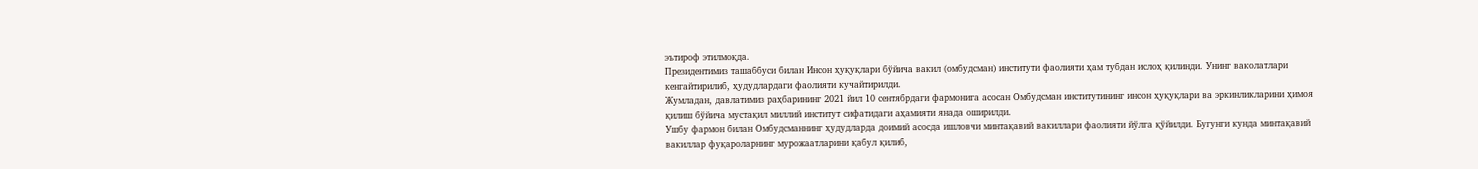эътироф этилмоқда.
Президентимиз ташаббуси билан Инсон ҳуқуқлари бўйича вакил (омбудсман) институти фаолияти ҳам тубдан ислоҳ қилинди. Унинг ваколатлари кенгайтирилиб, ҳудудлардаги фаолияти кучайтирилди.
Жумладан, давлатимиз раҳбарининг 2021 йил 10 сентябрдаги фармонига асосан Омбудсман институтининг инсон ҳуқуқлари ва эркинликларини ҳимоя қилиш бўйича мустақил миллий институт сифатидаги аҳамияти янада оширилди.
Ушбу фармон билан Омбудсманнинг ҳудудларда доимий асосда ишловчи минтақавий вакиллари фаолияти йўлга қўйилди. Бугунги кунда минтақавий вакиллар фуқароларнинг мурожаатларини қабул қилиб,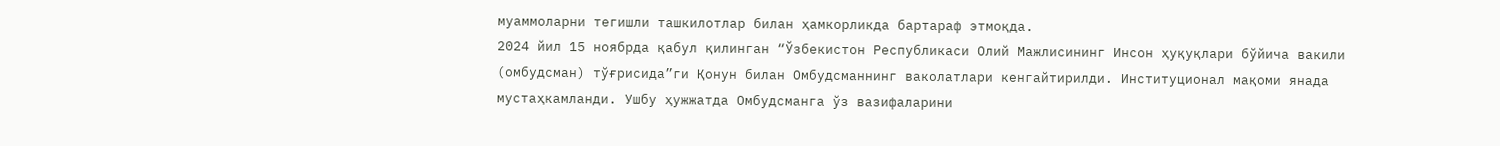муаммоларни тегишли ташкилотлар билан ҳамкорликда бартараф этмоқда.
2024 йил 15 ноябрда қабул қилинган “Ўзбекистон Республикаси Олий Мажлисининг Инсон ҳуқуқлари бўйича вакили (омбудсман) тўғрисида”ги Қонун билан Омбудсманнинг ваколатлари кенгайтирилди. Институционал мақоми янада мустаҳкамланди. Ушбу ҳужжатда Омбудсманга ўз вазифаларини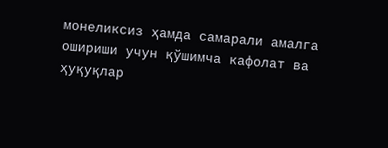монеликсиз ҳамда самарали амалга ошириши учун қўшимча кафолат ва ҳуқуқлар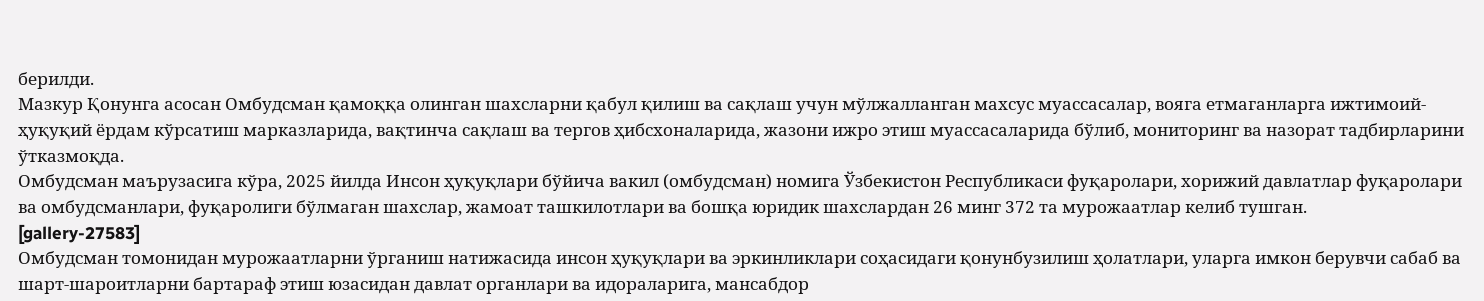берилди.
Мазкур Қонунга асосан Омбудсман қамоққа олинган шахсларни қабул қилиш ва сақлаш учун мўлжалланган махсус муассасалар, вояга етмаганларга ижтимоий-ҳуқуқий ёрдам кўрсатиш марказларида, вақтинча сақлаш ва тергов ҳибсхоналарида, жазони ижро этиш муассасаларида бўлиб, мониторинг ва назорат тадбирларини ўтказмоқда.
Омбудсман маърузасига кўра, 2025 йилда Инсон ҳуқуқлари бўйича вакил (омбудсман) номига Ўзбекистон Республикаси фуқаролари, хорижий давлатлар фуқаролари ва омбудсманлари, фуқаролиги бўлмаган шахслар, жамоат ташкилотлари ва бошқа юридик шахслардан 26 минг 372 та мурожаатлар келиб тушган.
[gallery-27583]
Омбудсман томонидан мурожаатларни ўрганиш натижасида инсон ҳуқуқлари ва эркинликлари соҳасидаги қонунбузилиш ҳолатлари, уларга имкон берувчи сабаб ва шарт-шароитларни бартараф этиш юзасидан давлат органлари ва идораларига, мансабдор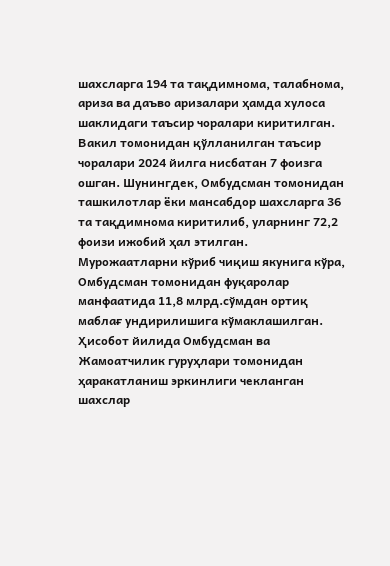шахсларга 194 та тақдимнома, талабнома, ариза ва даъво аризалари ҳамда хулоса шаклидаги таъсир чоралари киритилган.
Вакил томонидан қўлланилган таъсир чоралари 2024 йилга нисбатан 7 фоизга ошган. Шунингдек, Омбудсман томонидан ташкилотлар ёки мансабдор шахсларга 36 та тақдимнома киритилиб, уларнинг 72,2 фоизи ижобий ҳал этилган.
Мурожаатларни кўриб чиқиш якунига кўра, Омбудсман томонидан фуқаролар манфаатида 11,8 млрд.сўмдан ортиқ маблағ ундирилишига кўмаклашилган.
Ҳисобот йилида Омбудсман ва Жамоатчилик гуруҳлари томонидан ҳаракатланиш эркинлиги чекланган шахслар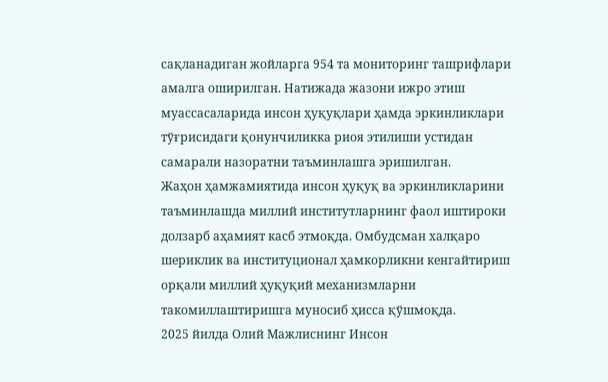сақланадиган жойларга 954 та мониторинг ташрифлари амалга оширилган. Натижада жазони ижро этиш муассасаларида инсон ҳуқуқлари ҳамда эркинликлари тўғрисидаги қонунчиликка риоя этилиши устидан самарали назоратни таъминлашга эришилган.
Жаҳон ҳамжамиятида инсон ҳуқуқ ва эркинликларини таъминлашда миллий институтларнинг фаол иштироки долзарб аҳамият касб этмоқда. Омбудсман халқаро шериклик ва институционал ҳамкорликни кенгайтириш орқали миллий ҳуқуқий механизмларни такомиллаштиришга муносиб ҳисса қўшмоқда.
2025 йилда Олий Мажлиснинг Инсон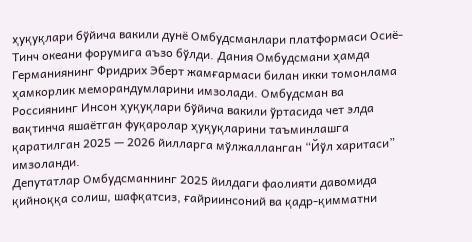ҳуқуқлари бўйича вакили дунё Омбудсманлари платформаси Осиё-Тинч океани форумига аъзо бўлди. Дания Омбудсмани ҳамда Германиянинг Фридрих Эберт жамғармаси билан икки томонлама ҳамкорлик меморандумларини имзолади. Омбудсман ва Россиянинг Инсон ҳуқуқлари бўйича вакили ўртасида чет элда вақтинча яшаётган фуқаролар ҳуқуқларини таъминлашга қаратилган 2025 — 2026 йилларга мўлжалланган “Йўл харитаси” имзоланди.
Депутатлар Омбудсманнинг 2025 йилдаги фаолияти давомида қийноққа солиш, шафқатсиз, ғайриинсоний ва қадр-қимматни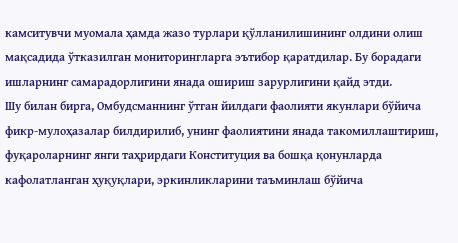камситувчи муомала ҳамда жазо турлари қўлланилишининг олдини олиш мақсадида ўтказилган мониторингларга эътибор қаратдилар. Бу борадаги ишларнинг самарадорлигини янада ошириш зарурлигини қайд этди.
Шу билан бирга, Омбудсманнинг ўтган йилдаги фаолияти якунлари бўйича фикр-мулоҳазалар билдирилиб, унинг фаолиятини янада такомиллаштириш, фуқароларнинг янги таҳрирдаги Конституция ва бошқа қонунларда кафолатланган ҳуқуқлари, эркинликларини таъминлаш бўйича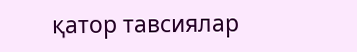қатор тавсиялар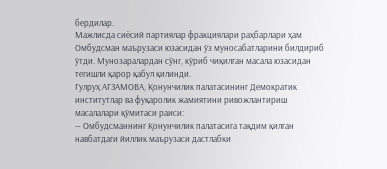бердилар.
Мажлисда сиёсий партиялар фракциялари раҳбарлари ҳам Омбудсман маърузаси юзасидан ўз муносабатларини билдириб ўтди. Мунозаралардан сўнг, кўриб чиқилган масала юзасидан тегишли қарор қабул қилинди.
Гулруҳ АГЗАМОВА, Қонунчилик палатасининг Демократик институтлар ва фуқаролик жамиятини ривожлантириш масалалари қўмитаси раиси:
— Омбудсманнинг Қонунчилик палатасига тақдим қилган навбатдаги йиллик маърузаси дастлабки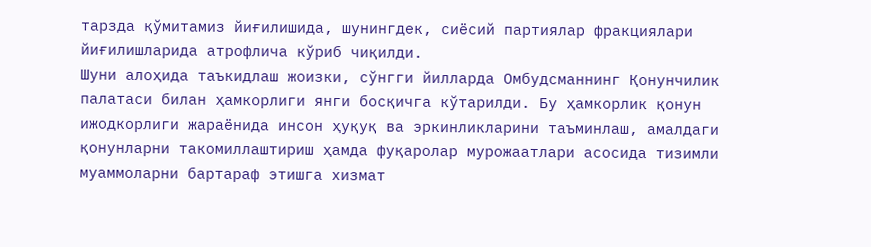тарзда қўмитамиз йиғилишида, шунингдек, сиёсий партиялар фракциялари йиғилишларида атрофлича кўриб чиқилди.
Шуни алоҳида таъкидлаш жоизки, сўнгги йилларда Омбудсманнинг Қонунчилик палатаси билан ҳамкорлиги янги босқичга кўтарилди. Бу ҳамкорлик қонун ижодкорлиги жараёнида инсон ҳуқуқ ва эркинликларини таъминлаш, амалдаги қонунларни такомиллаштириш ҳамда фуқаролар мурожаатлари асосида тизимли муаммоларни бартараф этишга хизмат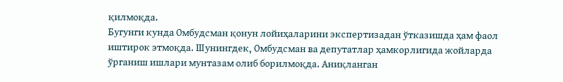қилмоқда.
Бугунги кунда Омбудсман қонун лойиҳаларини экспертизадан ўтказишда ҳам фаол иштирок этмоқда. Шунингдек, Омбудсман ва депутатлар ҳамкорлигида жойларда ўрганиш ишлари мунтазам олиб борилмоқда. Аниқланган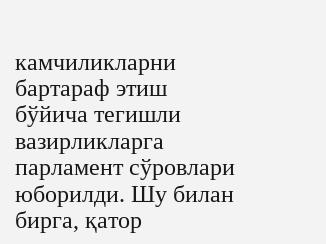камчиликларни бартараф этиш бўйича тегишли вазирликларга парламент сўровлари юборилди. Шу билан бирга, қатор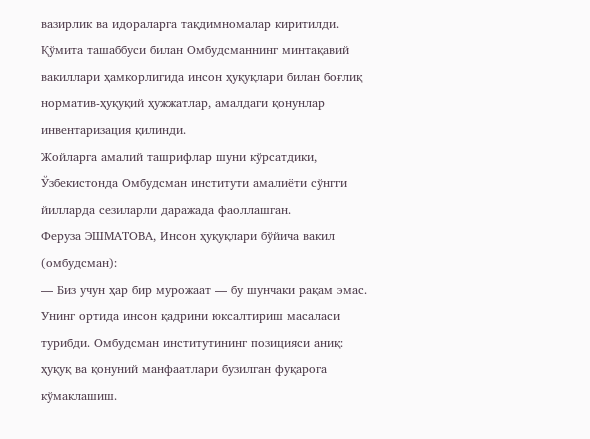вазирлик ва идораларга тақдимномалар киритилди.
Қўмита ташаббуси билан Омбудсманнинг минтақавий вакиллари ҳамкорлигида инсон ҳуқуқлари билан боғлиқ норматив-ҳуқуқий ҳужжатлар, амалдаги қонунлар инвентаризация қилинди.
Жойларга амалий ташрифлар шуни кўрсатдики, Ўзбекистонда Омбудсман институти амалиёти сўнгги йилларда сезиларли даражада фаоллашган.
Феруза ЭШМАТОВА, Инсон ҳуқуқлари бўйича вакил (омбудсман):
— Биз учун ҳар бир мурожаат — бу шунчаки рақам эмас. Унинг ортида инсон қадрини юксалтириш масаласи турибди. Омбудсман институтининг позицияси аниқ: ҳуқуқ ва қонуний манфаатлари бузилган фуқарога кўмаклашиш.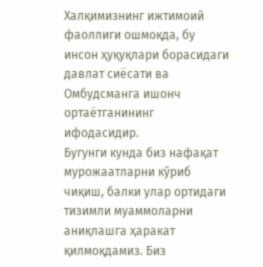Халқимизнинг ижтимоий фаоллиги ошмоқда, бу инсон ҳуқуқлари борасидаги давлат сиёсати ва Омбудсманга ишонч ортаётганининг ифодасидир.
Бугунги кунда биз нафақат мурожаатларни кўриб чиқиш, балки улар ортидаги тизимли муаммоларни аниқлашга ҳаракат қилмоқдамиз. Биз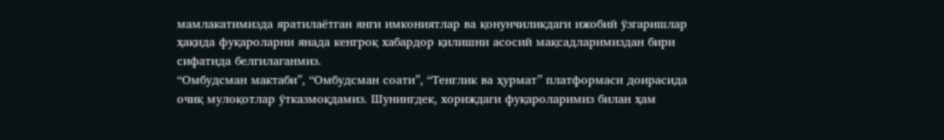мамлакатимизда яратилаётган янги имкониятлар ва қонунчиликдаги ижобий ўзгаришлар ҳақида фуқароларни янада кенгроқ хабардор қилишни асосий мақсадларимиздан бири сифатида белгилаганмиз.
“Омбудсман мактаби”, “Омбудсман соати”, “Тенглик ва ҳурмат” платформаси доирасида очиқ мулоқотлар ўтказмоқдамиз. Шунингдек, хориждаги фуқароларимиз билан ҳам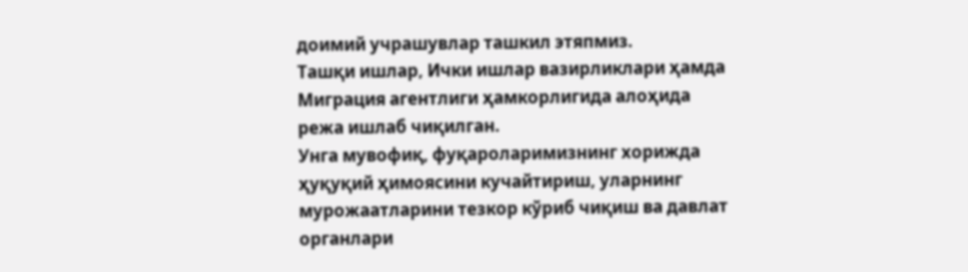доимий учрашувлар ташкил этяпмиз.
Ташқи ишлар, Ички ишлар вазирликлари ҳамда Миграция агентлиги ҳамкорлигида алоҳида режа ишлаб чиқилган.
Унга мувофиқ, фуқароларимизнинг хорижда ҳуқуқий ҳимоясини кучайтириш, уларнинг мурожаатларини тезкор кўриб чиқиш ва давлат органлари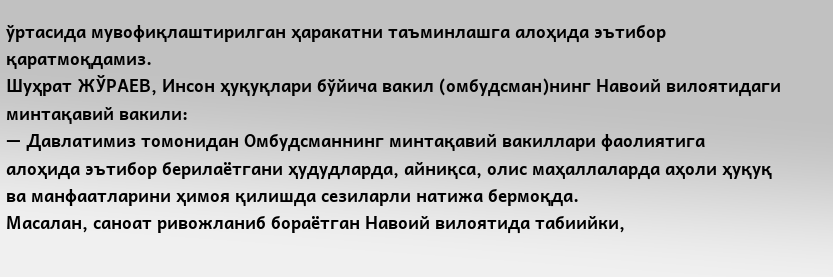ўртасида мувофиқлаштирилган ҳаракатни таъминлашга алоҳида эътибор қаратмоқдамиз.
Шуҳрат ЖЎРАЕВ, Инсон ҳуқуқлари бўйича вакил (омбудсман)нинг Навоий вилоятидаги минтақавий вакили:
— Давлатимиз томонидан Омбудсманнинг минтақавий вакиллари фаолиятига алоҳида эътибор берилаётгани ҳудудларда, айниқса, олис маҳаллаларда аҳоли ҳуқуқ ва манфаатларини ҳимоя қилишда сезиларли натижа бермоқда.
Масалан, саноат ривожланиб бораётган Навоий вилоятида табиийки,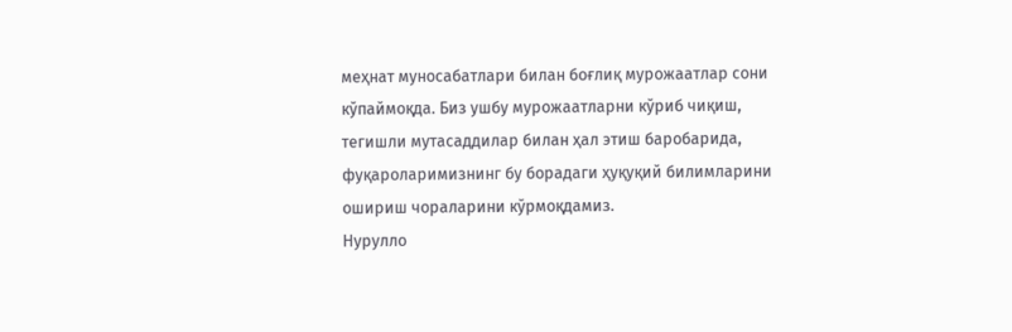меҳнат муносабатлари билан боғлиқ мурожаатлар сони кўпаймоқда. Биз ушбу мурожаатларни кўриб чиқиш, тегишли мутасаддилар билан ҳал этиш баробарида, фуқароларимизнинг бу борадаги ҳуқуқий билимларини ошириш чораларини кўрмоқдамиз.
Нурулло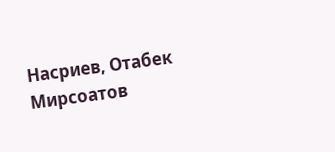Насриев, Отабек Мирсоатов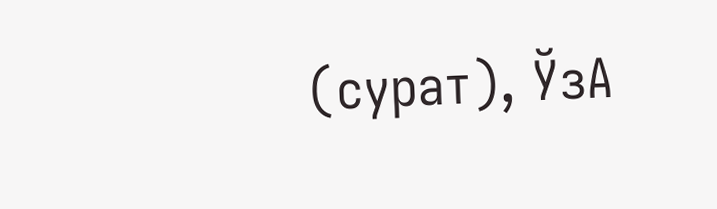(сурат), ЎзА